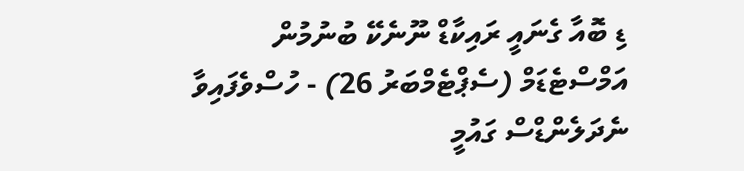ޑި ބޮއާ ގެނައީ ރައިކާޑް ނޫނެކޭ ބުނުމުން
އަމްސްޓެޑަމް (ސެޕްޓެމްބަރު 26) - ހުސްވެފައިވާ ނެދަލެންޑްސް ގައުމީ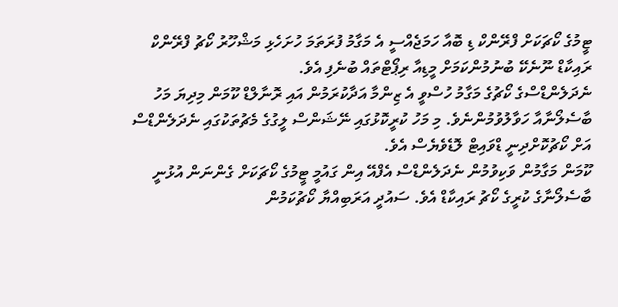ޓީމުގެ ކޯޗަކަށް ފްރޭންކް ޑި ބޮއާ ހަމަޖެއްސީ އެ މަގާމު ފުރަތަމަ ހުށަހެޅި މަޝްހޫރު ކޯޗު ފްރޭންކް ރައިކާޑް ނޫނެކޭ ބުނުމުންކަމަށް މީޑިއާ ރިޕޯޓްތައް ބުނެފި އެވެ.
ނެދަލެންޑްސްގެ ކޯޗުގެ މަގާމު ހުސްވީ އެ ޒިންމާ އަދާކުރަމުން އައި ރޮނާލްޑް ކޫމަން މިދިޔަ މަހު ބާސެލޯނާއާ ހަވާލުވުމުންނެވެ. މި މަހު ކުރީކޮޅުގައި ނޭޝަންސް ލީގުގެ މެޗުތަކުގައި ނެދަލެންޑްސް އަށް ކޯޗުކޮށްދިނީ ޑްވައިޓް ލޮޑެވެޔެސް އެވެ.
ކޫމަން މަގާމުން ވަކިވުމުން ނެދަލެންޑްސް އެފްއޭ އިން ގައުމީ ޓީމުގެ ކޯޗަކަށް ގެންނަން އުޅުނީ ބާސެލޯނާގެ ކުރީގެ ކޯޗު ރައިކާޑް އެވެ. ސައުދީ އަރަބިއްޔާ ކޯޗުކަމުން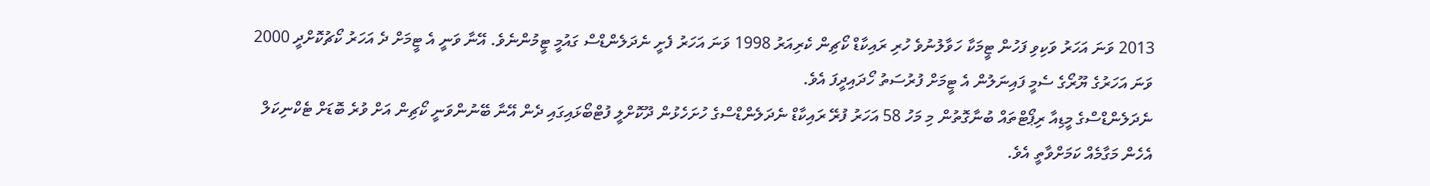2013 ވަނަ އަހަރު ވަކިވި ފަހުން ޓީމަކާ ހަވާލުނުވެ ހުރި ރައިކާޑް ކޯޗިން ކެރިއަރު 1998 ވަނަ އަހަރު ފެށީ ނެދަލެންޑްސް ގައުމީ ޓީމުންނެވެ. އޭނާ ވަނީ އެ ޓީމަށް ދެ އަހަރު ކޯޗުކޮށްދީ 2000 ވަނަ އަހަރުގެ ޔޫރޯގެ ސެމީ ފައިނަލުން އެ ޓީމަށް ފުރުސަތު ހޯދައިދީފަ އެވެ.
ނެދަލެންޑްސްގެ މީޑިއާ ރިޕޯޓްތައް ބުނާގޮތުން މި މަހު 58 އަހަރު ފުރޭ ރައިކާޑް ނެދަލެންޑްސްގެ ހުށަހެޅުން ދޫކޮށްލީ ފުޓްބޯޅައިގައި ދެން އޭނާ ބޭނުންވަނީ ކޯޗިން އަށް ވުރެ ބޮޑަށް ޓެކްނިކަލް އެހެން މަގާމެއް ކަމަށްވާތީ އެވެ.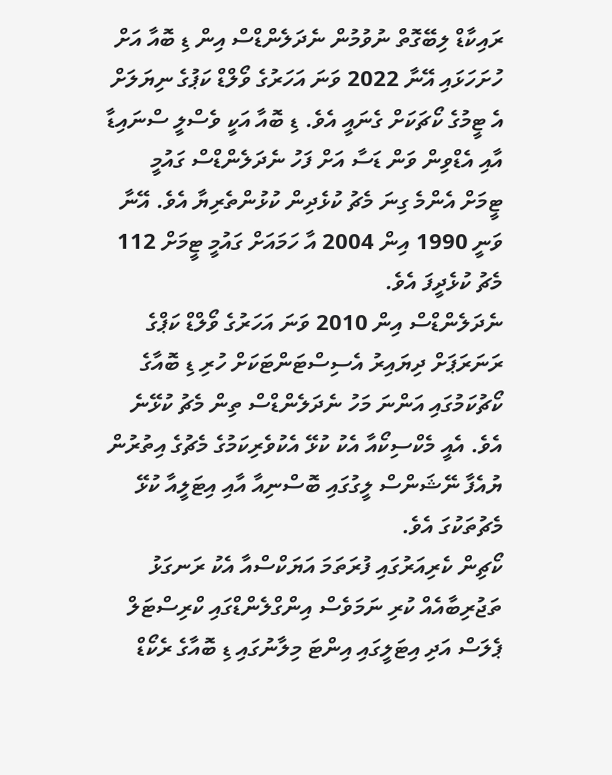ރައިކާޑް ލިބޭގޮތް ނުވުމުން ނެދަލެންޑްސް އިން ޑި ބޮއާ އަށް ހުށަހަޅައި އޭނާ 2022 ވަނަ އަހަރުގެ ވޯލްޑް ކަޕުގެ ނިޔަލަށް އެ ޓީމުގެ ކޯޗަކަށް ގެނައީ އެވެ. ޑި ބޮއާ އަކީ ވެސްލީ ސްނައިޑާ އާއި އެޑްވިން ވަން ޑަސާ އަށް ފަހު ނެދަލެންޑްސް ގައުމީ ޓީމަށް އެންމެ ގިނަ މެޗު ކުޅެދިން ކުޅުންތެރިޔާ އެވެ. އޭނާ ވަނީ 1990 އިން 2004 އާ ހަމައަށް ގައުމީ ޓީމަށް 112 މެޗު ކުޅެދީފަ އެވެ.
ނެދަލެންޑްސް އިން 2010 ވަނަ އަހަރުގެ ވޯލްޑް ކަޕްގެ ރަނަރަޕަށް ދިޔައިރު އެސިސްޓަންޓަކަށް ހުރި ޑި ބޮއާގެ ކޯޗުކަމުގައި އަންނަ މަހު ނެދަލެންޑްސް ތިން މެޗު ކުޅޭނެ އެވެ. އެއީ މެކްސިކޯއާ އެކު ކުޅޭ އެކުވެރިކަމުގެ މެޗުގެ އިތުރުން ޔުއެފާ ނޭޝަންސް ލީގުގައި ބޮސްނިއާ އާއި އިޓަލީއާ ކުޅޭ މެޗުތަކުގަ އެވެ.
ކޯޗިން ކެރިއަރުގައި ފުރަތަމަ އަޔަކްސްއާ އެކު ރަނގަޅު ތަޖުރިބާއެއް ކުރި ނަމަވެސް އިންގްލެންޑްގައި ކްރިސްޓަލް ޕެލަސް އަދި އިޓަލީގައި އިންޓަ މިލާނުގައި ޑި ބޮއާގެ ރެކޯޑް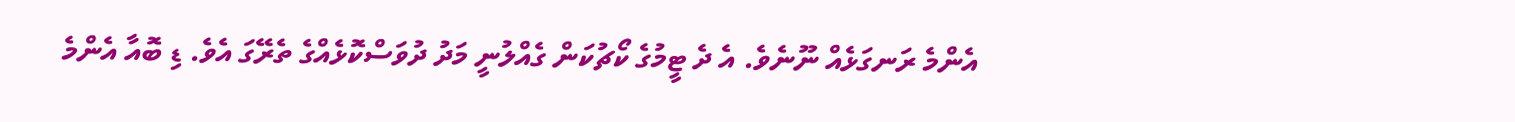އެންމެ ރަނގަޅެއް ނޫނެވެ. އެ ދެ ޓީމުގެ ކޯޗުކަން ގެއްލުނީ މަދު ދުވަސްކޮޅެއްގެ ތެރޭގަ އެވެ. ޑި ބޮއާ އެންމެ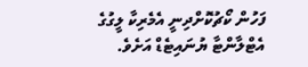ފަހުން ކޯޗުކޮށްދިނީ އެމެރިކާ ލީގުގެ އެޓްލާންޓާ ޔުނައިޓެޑް އަށެވެ.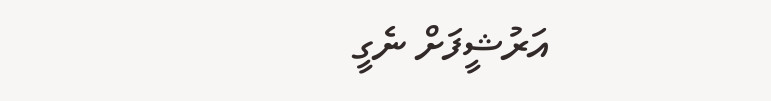އަރުޝީފަށް ނެގީ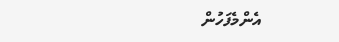އެންމެފަހުން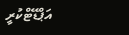އަޕްޑޭޓްކުރީ